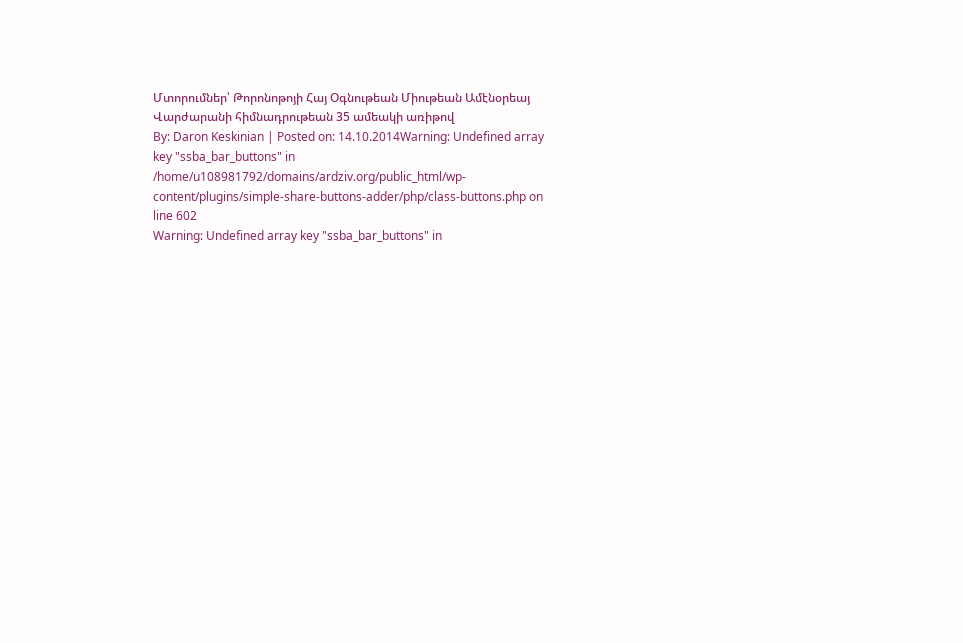Մտորումներ՝ Թորոնոթոյի Հայ Օգնութեան Միութեան Ամէնօրեայ Վարժարանի հիմնադրութեան 35 ամեակի առիթով
By: Daron Keskinian | Posted on: 14.10.2014Warning: Undefined array key "ssba_bar_buttons" in /home/u108981792/domains/ardziv.org/public_html/wp-content/plugins/simple-share-buttons-adder/php/class-buttons.php on line 602
Warning: Undefined array key "ssba_bar_buttons" in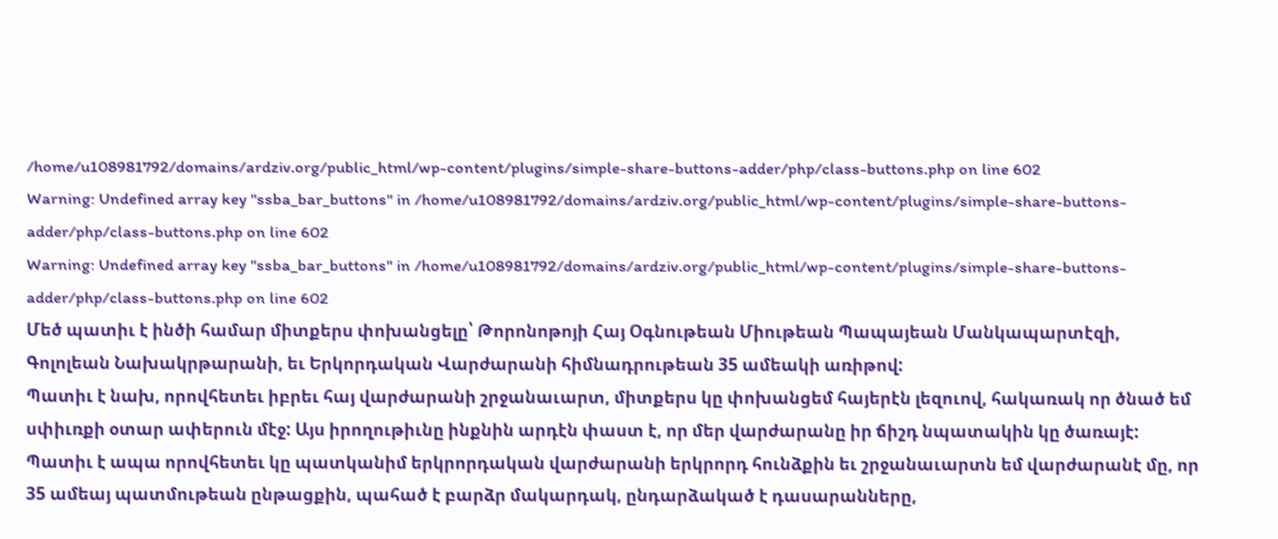/home/u108981792/domains/ardziv.org/public_html/wp-content/plugins/simple-share-buttons-adder/php/class-buttons.php on line 602
Warning: Undefined array key "ssba_bar_buttons" in /home/u108981792/domains/ardziv.org/public_html/wp-content/plugins/simple-share-buttons-adder/php/class-buttons.php on line 602
Warning: Undefined array key "ssba_bar_buttons" in /home/u108981792/domains/ardziv.org/public_html/wp-content/plugins/simple-share-buttons-adder/php/class-buttons.php on line 602
Մեծ պատիւ է ինծի համար միտքերս փոխանցելը՝ Թորոնոթոյի Հայ Օգնութեան Միութեան Պապայեան Մանկապարտէզի, Գոլոլեան Նախակրթարանի, եւ Երկորդական Վարժարանի հիմնադրութեան 35 ամեակի առիթով:
Պատիւ է նախ, որովհետեւ իբրեւ հայ վարժարանի շրջանաւարտ, միտքերս կը փոխանցեմ հայերէն լեզուով, հակառակ որ ծնած եմ սփիւռքի օտար ափերուն մէջ: Այս իրողութիւնը ինքնին արդէն փաստ է, որ մեր վարժարանը իր ճիշդ նպատակին կը ծառայէ:
Պատիւ է ապա որովհետեւ կը պատկանիմ երկրորդական վարժարանի երկրորդ հունձքին եւ շրջանաւարտն եմ վարժարանէ մը, որ 35 ամեայ պատմութեան ընթացքին, պահած է բարձր մակարդակ, ընդարձակած է դասարանները,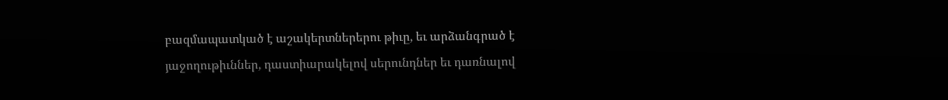բազմապատկած է աշակերտներերու թիւը, եւ արձանգրած է յաջողութիւններ, դաստիարակելով սերունդներ եւ դառնալով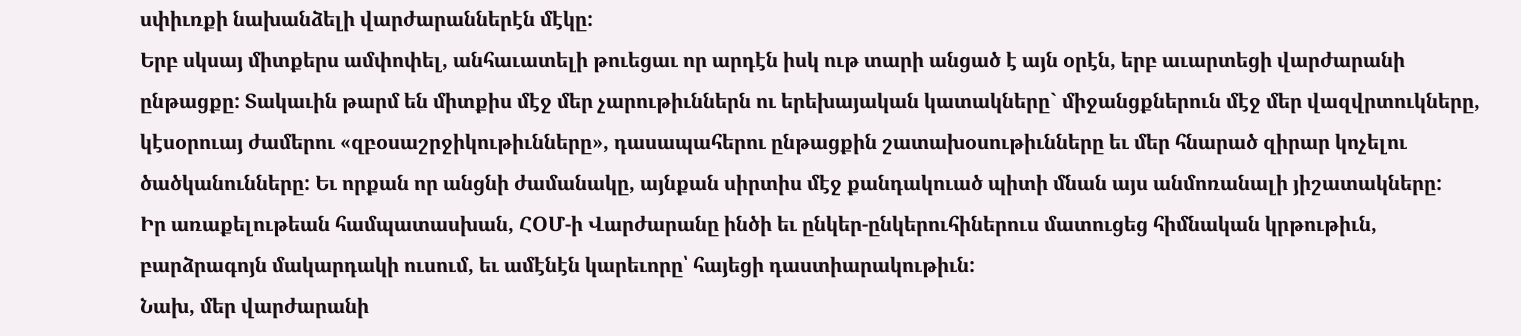սփիւռքի նախանձելի վարժարաններէն մէկը:
Երբ սկսայ միտքերս ամփոփել, անհաւատելի թուեցաւ որ արդէն իսկ ութ տարի անցած է այն օրէն, երբ աւարտեցի վարժարանի ընթացքը: Տակաւին թարմ են միտքիս մէջ մեր չարութիւններն ու երեխայական կատակները` միջանցքներուն մէջ մեր վազվրտուկները, կէսօրուայ ժամերու «զբօսաշրջիկութիւնները», դասապահերու ընթացքին շատախօսութիւնները եւ մեր հնարած զիրար կոչելու ծածկանունները: Եւ որքան որ անցնի ժամանակը, այնքան սիրտիս մէջ քանդակուած պիտի մնան այս անմոռանալի յիշատակները:
Իր առաքելութեան համպատասխան, ՀՕՄ-ի Վարժարանը ինծի եւ ընկեր-ընկերուհիներուս մատուցեց հիմնական կրթութիւն, բարձրագոյն մակարդակի ուսում, եւ ամէնէն կարեւորը՝ հայեցի դաստիարակութիւն:
Նախ, մեր վարժարանի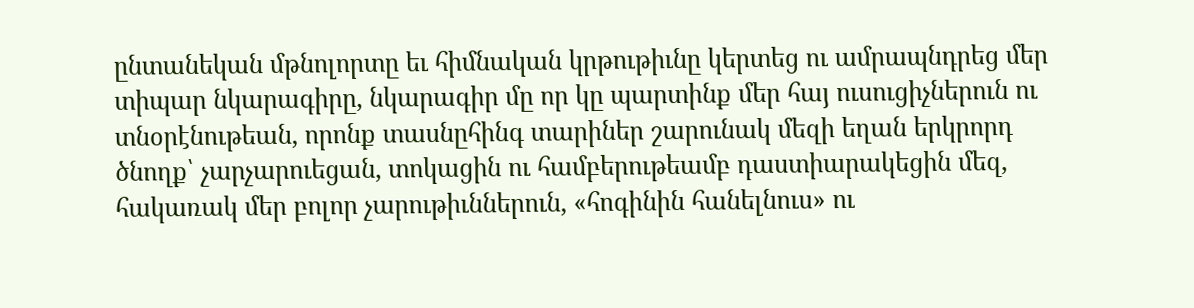ընտանեկան մթնոլորտը եւ հիմնական կրթութիւնը կերտեց ու ամրապնդրեց մեր տիպար նկարագիրը, նկարագիր մը որ կը պարտինք մեր հայ ուսուցիչներուն ու տնօրէնութեան, որոնք տասնըհինգ տարիներ շարունակ մեզի եղան երկրորդ ծնողք՝ չարչարուեցան, տոկացին ու համբերութեամբ դաստիարակեցին մեզ, հակառակ մեր բոլոր չարութիւններուն, «հոգինին հանելնուս» ու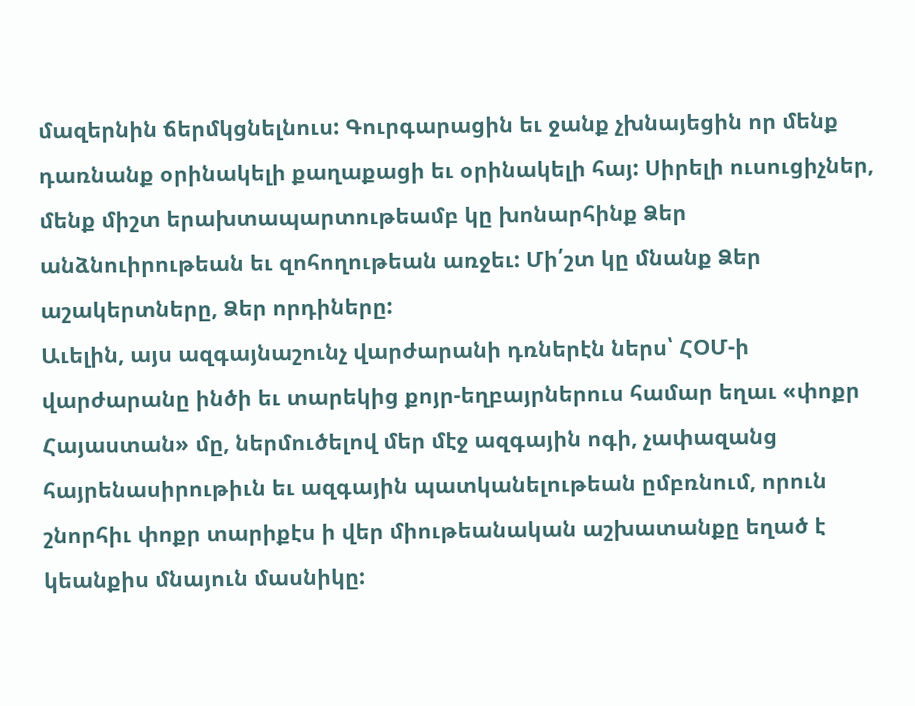մազերնին ճերմկցնելնուս: Գուրգարացին եւ ջանք չխնայեցին որ մենք դառնանք օրինակելի քաղաքացի եւ օրինակելի հայ: Սիրելի ուսուցիչներ, մենք միշտ երախտապարտութեամբ կը խոնարհինք Ձեր անձնուիրութեան եւ զոհողութեան առջեւ: Մի՛շտ կը մնանք Ձեր աշակերտները, Ձեր որդիները:
Աւելին, այս ազգայնաշունչ վարժարանի դռներէն ներս՝ ՀՕՄ-ի վարժարանը ինծի եւ տարեկից քոյր-եղբայրներուս համար եղաւ «փոքր Հայաստան» մը, ներմուծելով մեր մէջ ազգային ոգի, չափազանց հայրենասիրութիւն եւ ազգային պատկանելութեան ըմբռնում, որուն շնորհիւ փոքր տարիքէս ի վեր միութեանական աշխատանքը եղած է կեանքիս մնայուն մասնիկը: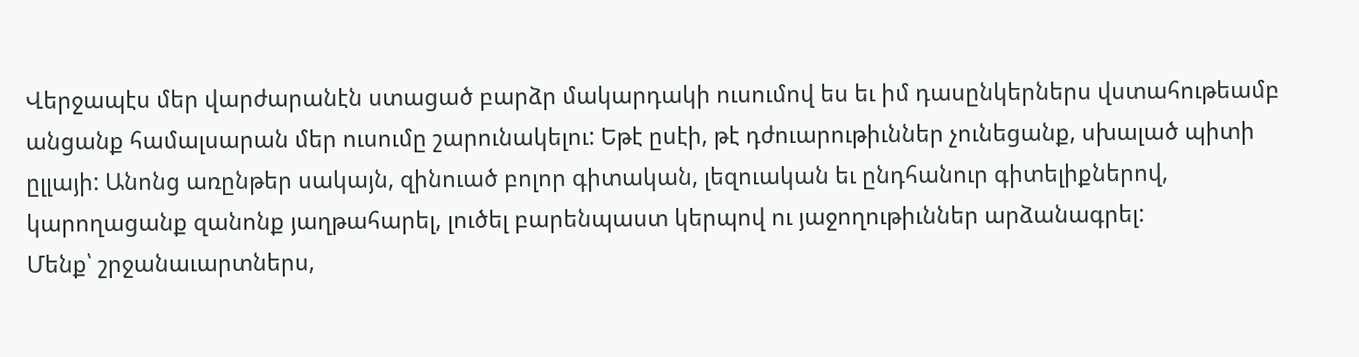Վերջապէս մեր վարժարանէն ստացած բարձր մակարդակի ուսումով ես եւ իմ դասընկերներս վստահութեամբ անցանք համալսարան մեր ուսումը շարունակելու: Եթէ ըսէի, թէ դժուարութիւններ չունեցանք, սխալած պիտի ըլլայի: Անոնց առընթեր սակայն, զինուած բոլոր գիտական, լեզուական եւ ընդհանուր գիտելիքներով, կարողացանք զանոնք յաղթահարել, լուծել բարենպաստ կերպով ու յաջողութիւններ արձանագրել:
Մենք՝ շրջանաւարտներս,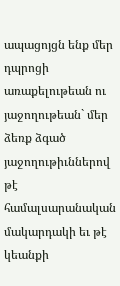ապացոյցն ենք մեր դպրոցի առաքելութեան ու յաջողութեան` մեր ձեռք ձգած յաջողութիւններով թէ համալսարանական մակարդակի եւ թէ կեանքի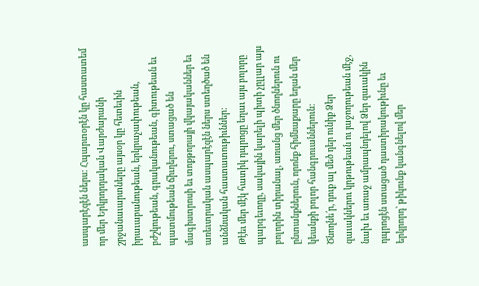ասպարէզէն ներս: Հպարտօրէն կը հաստատեմ որ մեր Երկրորդական Վարժարանի շրջանաւարտները այսօր կը հետեւին իրաւաբանութեան, երկրաչափութեան, բժշկութեան, գրականութեան, գիտութեան եւ պատմութեան ճիւղերու, ստացած են մագիստրոսի եւ տոքթորայի վկայականներ եւ առեւտրական ասպարէզէն ներս ստեղծած են անձնական հաստատութիւններ:
Թէեւ մեր մէկ հատիկ դպրոցը եղաւ այս բոլորը պարգեւողը, սակային կարելի պիտի չըլլար այս բոլորին տիրանալ, առանց մեր ծնողներուն ու ընտանքներուն, որոնք հիմնաքարը եղան մեր կեանքի բոլոր հանգրուաններուն:
Ծնողնե՛ր, դուք ալ մեծ դեր ունիք Ձեր զաւակներու կրթութեան ու յաջողութեան մէջ, նախ եւ առաջ ամրապնդելով Ձեր զաւակին դպրոցէն ստացած դաստիրակութիւնը եւ երկրորդ՝ թիկունք կանգնելով մեր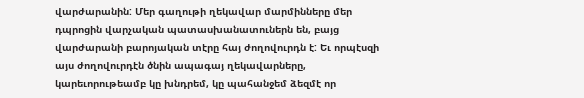վարժարանին: Մեր գաղութի ղեկավար մարմինները մեր դպրոցին վարչական պատասխանատուներն են, բայց վարժարանի բարոյական տէրը հայ ժողովուրդն է: Եւ որպէսզի այս ժողովուրդէն ծնին ապագայ ղեկավարները, կարեւորութեամբ կը խնդրեմ, կը պահանջեմ ձեզմէ որ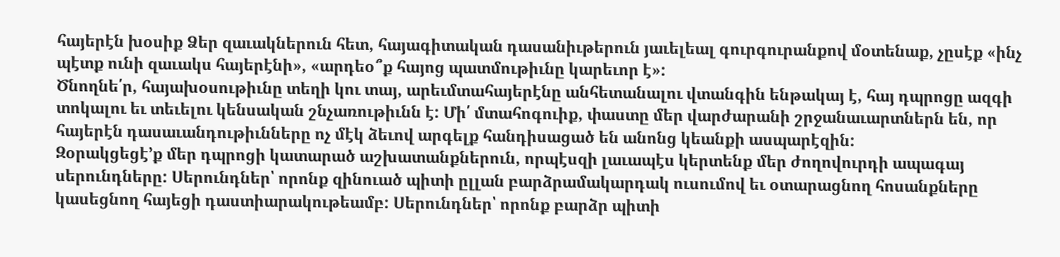հայերէն խօսիք Ձեր զաւակներուն հետ, հայագիտական դասանիւթերուն յաւելեալ գուրգուրանքով մօտենաք, չըսէք «ինչ պէտք ունի զաւակս հայերէնի», «արդեօ՞ք հայոց պատմութիւնը կարեւոր է»:
Ծնողնե՛ր, հայախօսութիւնը տեղի կու տայ, արեւմտահայերէնը անհետանալու վտանգին ենթակայ է, հայ դպրոցը ազգի տոկալու եւ տեւելու կենսական շնչառութիւնն է: Մի՛ մտահոգուիք, փաստը մեր վարժարանի շրջանաւարտներն են, որ հայերէն դասաւանդութիւնները ոչ մէկ ձեւով արգելք հանդիսացած են անոնց կեանքի ասպարէզին:
Զօրակցեցէ’ք մեր դպրոցի կատարած աշխատանքներուն, որպէսզի լաւապէս կերտենք մեր ժողովուրդի ապագայ սերունդները: Սերունդներ՝ որոնք զինուած պիտի ըլլան բարձրամակարդակ ուսումով եւ օտարացնող հոսանքները կասեցնող հայեցի դաստիարակութեամբ: Սերունդներ՝ որոնք բարձր պիտի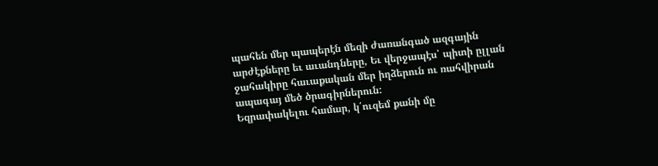պահեն մեր պապերէն մեզի ժառանգած ազգային արժէքները եւ աւանդները, Եւ վերջապէս՝ պիտի ըլլան ջահակիրը հաւաքական մեր իղձերուն ու ռահվիրան ապագայ մեծ ծրագիրներուն:
Եզրափակելու համար, կ՛ուզեմ քանի մը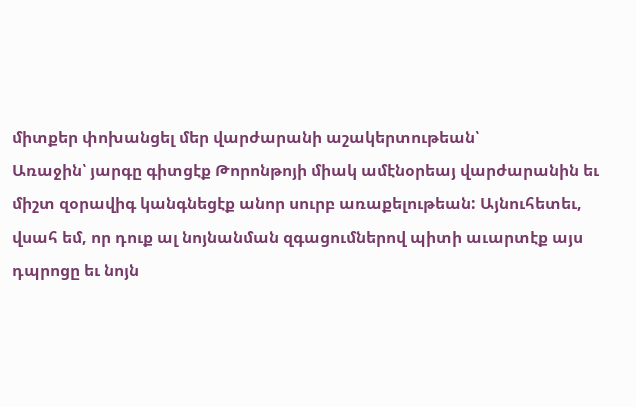միտքեր փոխանցել մեր վարժարանի աշակերտութեան՝
Առաջին՝ յարգը գիտցէք Թորոնթոյի միակ ամէնօրեայ վարժարանին եւ միշտ զօրավիգ կանգնեցէք անոր սուրբ առաքելութեան: Այնուհետեւ, վսահ եմ, որ դուք ալ նոյնանման զգացումներով պիտի աւարտէք այս դպրոցը եւ նոյն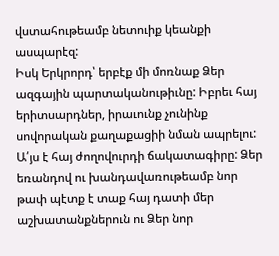վստահութեամբ նետուիք կեանքի ասպարէզ:
Իսկ Երկրորդ՝ երբէք մի մոռնաք Ձեր ազգային պարտականութիւնը: Իբրեւ հայ երիտսարդներ, իրաւունք չունինք սովորական քաղաքացիի նման ապրելու: Ա՛յս է հայ ժողովուրդի ճակատագիրը: Ձեր եռանդով ու խանդավառութեամբ նոր թափ պէտք է տաք հայ դատի մեր աշխատանքներուն ու Ձեր նոր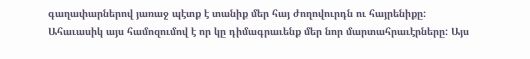գաղափարներով յառաջ պէտք է տանիք մեր հայ ժողովուրդն ու հայրենիքը:
Ահաւասիկ այս համոզումով է որ կը դիմագրաւենք մեր նոր մարտահրաւէրները: Այս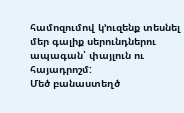համոզումով կ’ուզենք տեսնել մեր գալիք սերունդներու ապագան՝ փայլուն ու հայադրոշմ:
Մեծ բանաստեղծ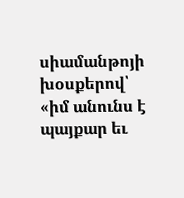սիամանթոյի խօսքերով՝ «իմ անունս է պայքար եւ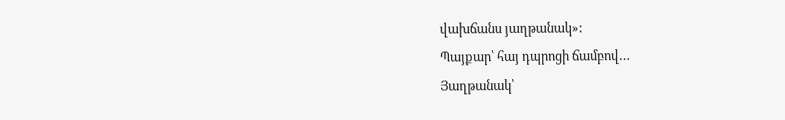վախճանս յաղթանակ»:
Պայքար՝ հայ դպրոցի ճամբով…
Յաղթանակ՝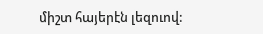միշտ հայերէն լեզուով: